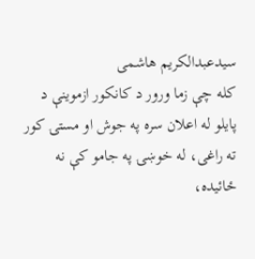سیدعبدالکریم هاشمی
کله چې زما ورور د کانکور ازموینې د پایلو له اعلان سره په جوش او مستۍ کور ته راغی، له خوښۍ په جامو کې نه ځائیده،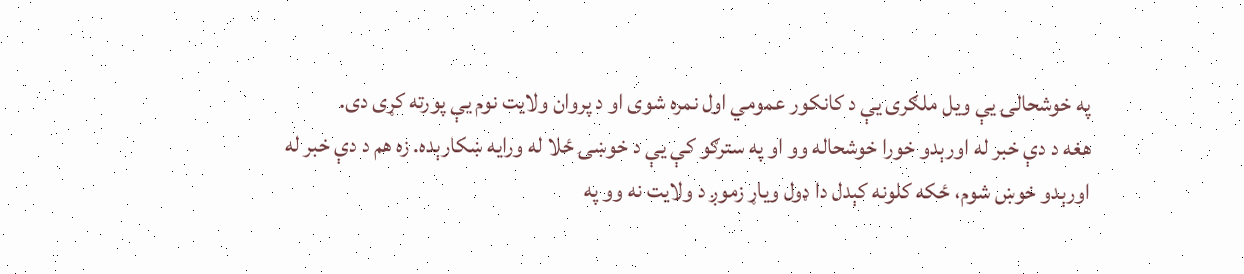په خوشحالۍ یې ویل ملګری یې د کانکور عمومي اول نمره شوی او د پروان ولایت نوم یې پورته کړی دی.
هغه د دې خبر له اورېدو خورا خوشحاله وو او په سترګو کې یې د خوښۍ ځلا له ورایه ښکارېده. زه هم د دې خبر له اورېدو خوښ شوم، ځکه کلونه کېدل دا ډول ویاړ زموږ د ولایت نه وو په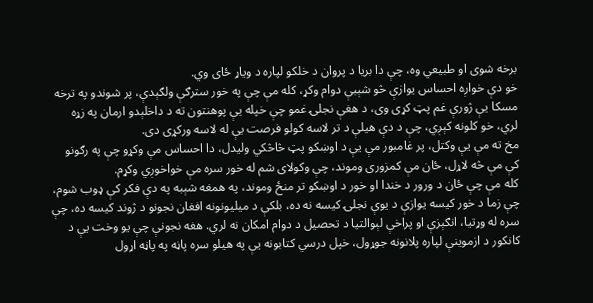برخه شوی او طبیعي وه، چې دا بریا د پروان د خلکو لپاره د ویاړ ځای وي.
خو دې خواږه احساس یوازې څو شېبې دوام وکړ، کله مې چې په خور سترګې ولګېدې، پر شوندو په ترخه مسکا یې ژورې غم پټ کړی وی، د هغې نجلۍ غمو چې خپله یې پوهنتون ته د داخلېدو ارمان په زړه لري، خو کلونه کېږي، چې د دې هیلې د تر لاسه کولو فرصت یې له لاسه ورکړی دی.
مخ ته مې یې وکتل، پر غامبور مې یې د اوښکو پټ څاڅکي ولیدل، دا احساس مې وکړو چې په رګونو کې مې څه لاړل، ځان مې کمزوری وموند، چې وکولای شم له خور سره مې خواخوږي وکړم.
کله مې چې ځان د ورور د خندا او خور د اوښکو تر منځ وموند، په همغه شېبه په دې فکر کې ډوب شوم، چې زما د خور کیسه یوازې د یوې نجلۍ کیسه نه ده، بلکې د میلیونونه افغان نجونو د ژوند کیسه ده، چې سره له وړتیا، انګېزې او پراخې لېوالتیا د تحصیل د دوام امکان نه لري. هغه نجونې چې یو وخت یې د کانکور د ازموینې لپاره پلانونه جوړول، خپل درسي کتابونه یې په هیلو سره پاڼه په پاڼه اړول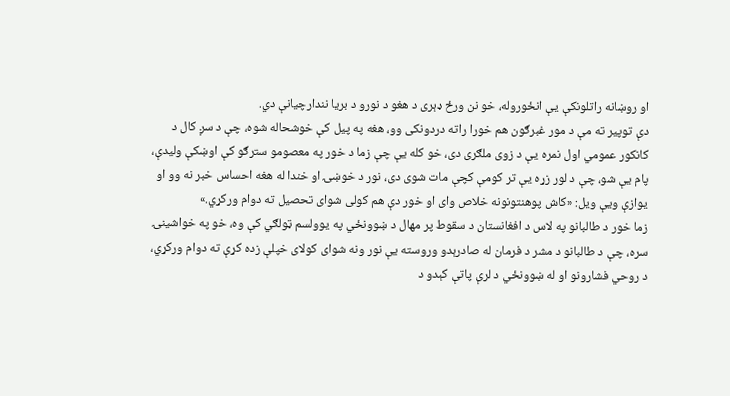او روښانه راتلونکې یې انځوروله، خو نن ورځ ډېری د هغو د نورو د بریا نندارچیانې دي.
دې توپیر ته مې د مور غبرګون هم خورا راته دردونکی وو، هغه په پیل کې خوشحاله شوه، چې د سږ کال د کانکور عمومي اول نمره یې د زوی ملګری دی، خو کله یې چې زما د خور په معصومو سترګو کې اوښکې ولیدې، پام یې شو، چې د لور زړه یې تر کومې کچې مات شوی دی، نور د خوښۍ او خندا له هغه احساس خبر نه وو او یوازې ویې ویل: «کاش پوهنتونونه خلاص وای او خور دې هم کولی شوای تحصیل ته دوام ورکړي.»
زما خور د طالبانو په لاس د افغانستان د سقوط پر مهال د ښوونځي په یوولسم ټولګي کې وه، خو په خواشینۍ سره، چې د طالبانو د مشر د فرمان له صادرېدو وروسته یې نور ونه شوای کولای خپلې زده کړې ته دوام ورکړي، د روحي فشارونو او له ښوونځي د لرې پاتې کېدو د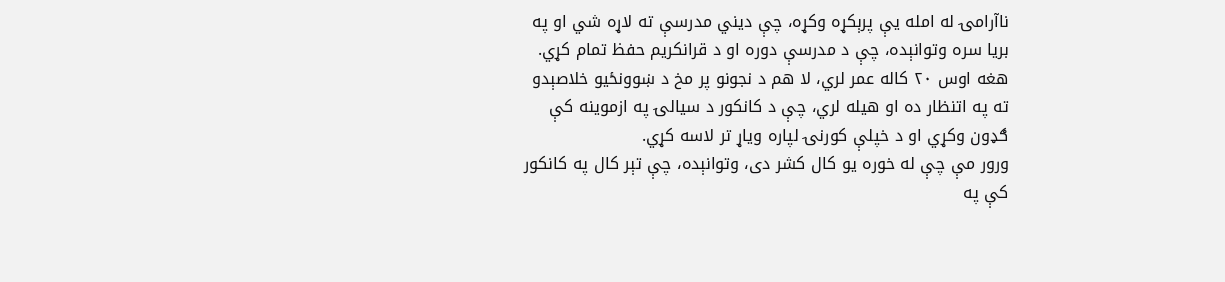ناآرامۍ له امله یې پرېکړه وکړه، چې دیني مدرسې ته لاړه شي او په بریا سره وتوانېده، چې د مدرسې دوره او د قرانکریم حفظ تمام کړي. هغه اوس ۲۰ کاله عمر لري، لا هم د نجونو پر مخ د ښوونځیو خلاصېدو ته په اتنظار ده او هیله لري، چې د کانکور د سیالۍ په ازموینه کې ګډون وکړي او د خپلې کورنۍ لپاره ویاړ تر لاسه کړي.
ورور مې چې له خوره یو کال کشر دی، وتوانېده، چې تېر کال په کانکور کې په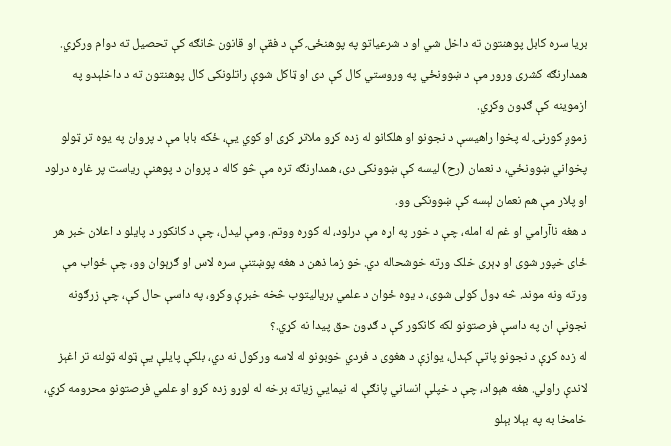بریا سره کابل پوهنتون ته داخل شي او د شرعیاتو په پوهنځۍ کې د فقې او قانون څانګه کې تحصیل ته دوام ورکړي. همدارنګه کشری ورور مې د ښوونځي په وروستي کال کې دی او ټاکل شوې راتلونکی کال پوهنتون ته د داخلېدو په ازموینه کې ګډون وکړي.
زموږ کورنۍ له پخوا راهیسې د نجونو او هلکانو له زده کړو ملاتړ کړی او کوي یې، ځکه بابا مې د پروان په یوه تر ټولو پخواني ښوونځي، د نعمان (رح) لیسه کې ښوونکی دی، همدارنګه تره مې څو کاله د پروان د پوهنې ریاست پر غاړه درلود او پلار مې هم نعمان لېسه کې ښوونکی وو.
د هغه ناآرامي او غم له امله، چې د خور په اړه مې درلود، له کوره ووتم. ومې لیدل، چې د کانکور د پایلو د اعلان خبر هر ځای خپور شوی او ډېری خلک ورته خوشحاله دي. خو زما ذهن د هغه پوښتنې سره لاس او ګرېوان وو، چې ځواب مې ورته ونه موند. څه ډول کولی شوی، د یوه ځوان د علمي بریالیتوب څخه خبرې وکړو، په داسې حال کې، چې زرګونه نجونې ان په داسې فرصتونو لکه کانکور کې د ګډون حق پیدا نه کړي.؟
له زده کړې د نجونو پاتې کېدل، یوازې د هغوی د فردي خوبونو له لاسه ورکول نه دي، بلکې پایلې يې ټوله ټولنه تر اغېز لاندې راولي. هغه هېواد، چې د خپلې انساني پانګې له نیمايي زیاته برخه له لوړو زده کړو او علمي فرصتونو محرومه کړي، خامخا به په بېلا بېلو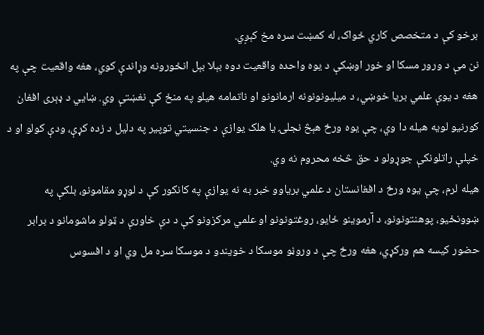برخو کې د متخصص کاري ځواک، له کمښت سره مخ کېږي.
نن مې د ورور مسکا او خور اوښکې د یوه واحده واقعیت دوه بېلا بېل انځورونه وړاندې کوي، هغه واقعیت چې په هغه د یوې علمي بریا خوښي، د میلیونونونه ارمانونو او ناتمامه هیلو په منځ کې نغښتې وي. ښايي د ډېری افغان کورنیو لویه هیله دا وي، چې یوه ورځ هېڅ نجلۍ یا هلک یوازې د جنسیتي توپیر په دلیل د زده کړې، ودې کولو او د خپلې راتلونکې جوړولو د حق څخه محروم نه وي.
هیله لرم، چې یوه ورځ د افغانستان د علمي بریاوو خبر به نه یوازې په کانکور کې د لوړو مقامونو، بلکې په ښوونځیو، پوهنتونونو، د آرموینو ځایو، روغتونونو او علمي مرکزونو کې د دې خاورې د ټولو ماشومانو د برابر حضور کیسه هم ورکړي، هغه ورځ چې د وروڼو موسکا د خویندو د موسکا سره مل وي او د افسوس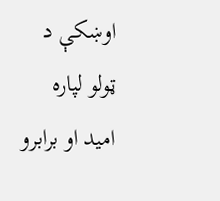اوښکې د ټولو لپاره امید او برابرو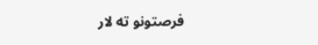فرصتونو ته لار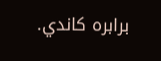برابره کاندي.